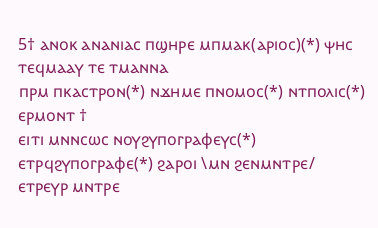5† ⲁⲛⲟⲕ ⲁⲛⲁⲛⲓⲁⲥ ⲡϣⲏⲣⲉ ⲙⲡⲙⲁⲕ(ⲁⲣⲓⲟⲥ)(*) ⲯⲏⲥ ⲧⲉϥⲙⲁⲁⲩ ⲧⲉ ⲧⲙⲁⲛⲛⲁ
ⲡⲣⲙ ⲡⲕⲁⲥⲧⲣⲟⲛ(*) ⲛϫⲏⲙⲉ ⲡⲛⲟⲙⲟⲥ(*) ⲛⲧⲡⲟⲗⲓⲥ(*) ⲉⲣⲙⲟⲛⲧ †
ⲉⲓⲧⲓ ⲙⲛⲛⲥⲱⲥ ⲛⲟⲩϩⲩⲡⲟⲅⲣⲁⲫⲉⲩⲥ(*) ⲉⲧⲣϥϩⲩⲡⲟⲅⲣⲁⲫⲉ(*) ϩⲁⲣⲟⲓ \ⲙⲛ ϩⲉⲛⲙⲛⲧⲣⲉ/
ⲉⲧⲣⲉⲩⲣ ⲙⲛⲧⲣⲉ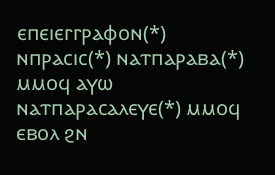ⲉⲡⲉⲓⲉⲅⲅⲣⲁⲫⲟⲛ(*) ⲛⲡⲣⲁⲥⲓⲥ(*) ⲛⲁⲧⲡⲁⲣⲁⲃⲁ(*)
ⲙⲙⲟϥ ⲁⲩⲱ ⲛⲁⲧⲡⲁⲣⲁⲥⲁⲗⲉⲩⲉ(*) ⲙⲙⲟϥ ⲉⲃⲟⲗ ϩⲛ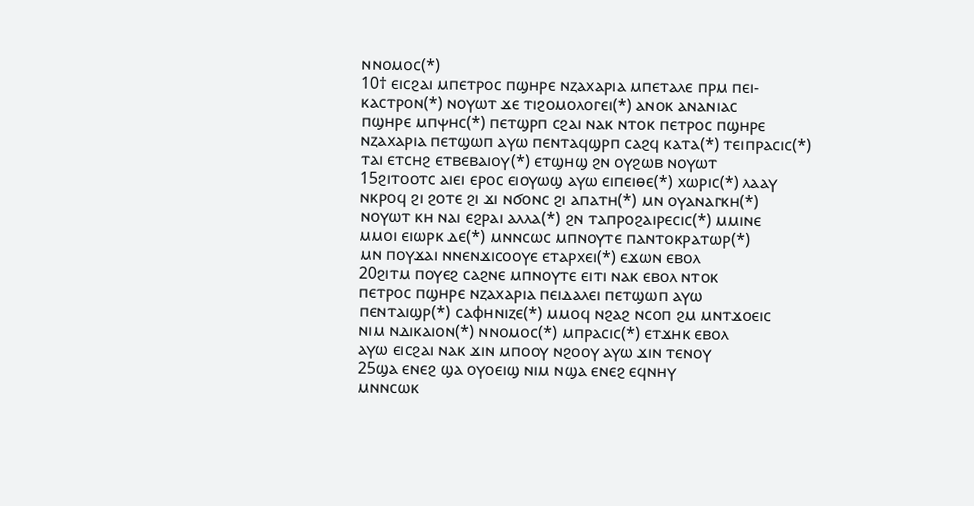ⲛⲛⲟⲙⲟⲥ(*)
10† ⲉⲓⲥϩⲁⲓ ⲙⲡⲉⲧⲣⲟⲥ ⲡϣⲏⲣⲉ ⲛⲍⲁⲭⲁⲣⲓⲁ ⲙⲡⲉⲧⲁⲗⲉ ⲡⲣⲙ ⲡⲉⲓ-
ⲕⲁⲥⲧⲣⲟⲛ(*) ⲛⲟⲩⲱⲧ ϫⲉ ⲧⲓϩⲟⲙⲟⲗⲟⲅⲉⲓ(*) ⲁⲛⲟⲕ ⲁⲛⲁⲛⲓⲁⲥ
ⲡϣⲏⲣⲉ ⲙⲡⲯⲏⲥ(*) ⲡⲉⲧϣⲣⲡ ⲥϩⲁⲓ ⲛⲁⲕ ⲛⲧⲟⲕ ⲡⲉⲧⲣⲟⲥ ⲡϣⲏⲣⲉ
ⲛⲍⲁⲭⲁⲣⲓⲁ ⲡⲉⲧϣⲱⲡ ⲁⲩⲱ ⲡⲉⲛⲧⲁϥϣⲣⲡ ⲥⲁϩϥ ⲕⲁⲧⲁ(*) ⲧⲉⲓⲡⲣⲁⲥⲓⲥ(*)
ⲧⲁⲓ ⲉⲧⲥⲏϩ ⲉⲧⲃⲉⲃⲁⲓⲟⲩ(*) ⲉⲧϣⲏϣ ϩⲛ ⲟⲩϩⲱⲃ ⲛⲟⲩⲱⲧ
15ϩⲓⲧⲟⲟⲧⲥ ⲁⲓⲉⲓ ⲉⲣⲟⲥ ⲉⲓⲟⲩⲱϣ ⲁⲩⲱ ⲉⲓⲡⲉⲓⲑⲉ(*) ⲭⲱⲣⲓⲥ(*) ⲗⲁⲁⲩ
ⲛⲕⲣⲟϥ ϩⲓ ϩⲟⲧⲉ ϩⲓ ϫⲓ ⲛϭⲟⲛⲥ ϩⲓ ⲁⲡⲁⲧⲏ(*) ⲙⲛ ⲟⲩⲁⲛⲁⲅⲕⲏ(*)
ⲛⲟⲩⲱⲧ ⲕⲏ ⲛⲁⲓ ⲉϩⲣⲁⲓ ⲁⲗⲗⲁ(*) ϩⲛ ⲧⲁⲡⲣⲟϩⲁⲓⲣⲉⲥⲓⲥ(*) ⲙⲙⲓⲛⲉ
ⲙⲙⲟⲓ ⲉⲓⲱⲣⲕ ⲇⲉ(*) ⲙⲛⲛⲥⲱⲥ ⲙⲡⲛⲟⲩⲧⲉ ⲡⲁⲛⲧⲟⲕⲣⲁⲧⲱⲣ(*)
ⲙⲛ ⲡⲟⲩϫⲁⲓ ⲛⲛⲉⲛϫⲓⲥⲟⲟⲩⲉ ⲉⲧⲁⲣⲭⲉⲓ(*) ⲉϫⲱⲛ ⲉⲃⲟⲗ
20ϩⲓⲧⲙ ⲡⲟⲩⲉϩ ⲥⲁϩⲛⲉ ⲙⲡⲛⲟⲩⲧⲉ ⲉⲓⲧⲓ ⲛⲁⲕ ⲉⲃⲟⲗ ⲛⲧⲟⲕ
ⲡⲉⲧⲣⲟⲥ ⲡϣⲏⲣⲉ ⲛⲍⲁⲭⲁⲣⲓⲁ ⲡⲉⲓⲇⲁⲗⲉⲓ ⲡⲉⲧϣⲱⲡ ⲁⲩⲱ
ⲡⲉⲛⲧⲁⲓϣⲣ(*) ⲥⲁⲫⲏⲛⲓⲍⲉ(*) ⲙⲙⲟϥ ⲛϩⲁϩ ⲛⲥⲟⲡ ϩⲙ ⲙⲛⲧϫⲟⲉⲓⲥ
ⲛⲓⲙ ⲛⲇⲓⲕⲁⲓⲟⲛ(*) ⲛⲛⲟⲙⲟⲥ(*) ⲙⲡⲣⲁⲥⲓⲥ(*) ⲉⲧϫⲏⲕ ⲉⲃⲟⲗ
ⲁⲩⲱ ⲉⲓⲥϩⲁⲓ ⲛⲁⲕ ϫⲓⲛ ⲙⲡⲟⲟⲩ ⲛϩⲟⲟⲩ ⲁⲩⲱ ϫⲓⲛ ⲧⲉⲛⲟⲩ
25ϣⲁ ⲉⲛⲉϩ ϣⲁ ⲟⲩⲟⲉⲓϣ ⲛⲓⲙ ⲛϣⲁ ⲉⲛⲉϩ ⲉϥⲛⲏⲩ
ⲙⲛⲛⲥⲱⲕ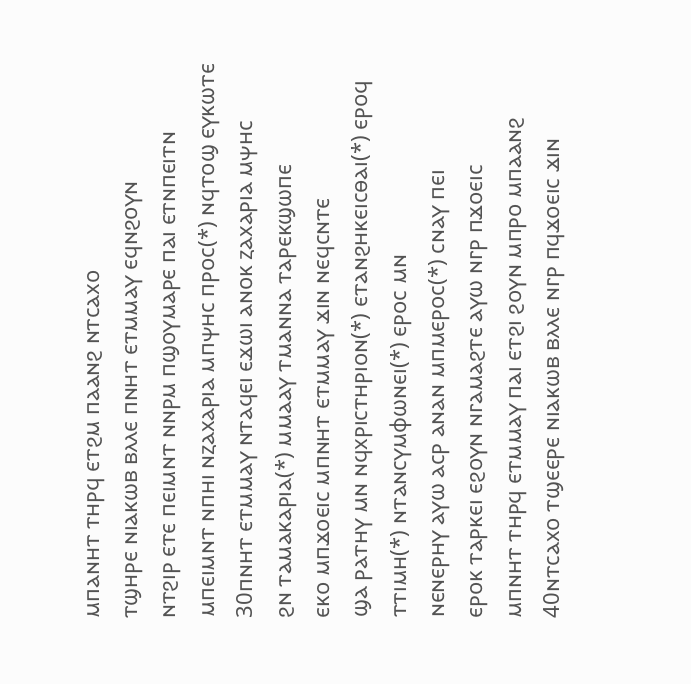ⲙⲡⲁⲛⲏⲧ ⲧⲏⲣϥ ⲉⲧϩⲙ ⲡⲁⲁⲛϩ ⲛⲧⲥⲁⲭⲟ
ⲧϣⲏⲣⲉ ⲛⲓⲁⲕⲱⲃ ⲃⲗⲗⲉ ⲡⲛⲏⲧ ⲉⲧⲙⲙⲁⲩ ⲉϥⲛϩⲟⲩⲛ
ⲛⲧϩⲓⲣ ⲉⲧⲉ ⲡⲉⲓⲙⲛⲧ ⲛⲛⲣⲙ ⲡϣⲟⲩⲙⲁⲣⲉ ⲡⲁⲓ ⲉⲧⲛⲡⲉⲓⲧⲛ
ⲙⲡⲉⲓⲙⲛⲧ ⲛⲡⲏⲓ ⲛⲍⲁⲭⲁⲣⲓⲁ ⲙⲡⲯⲏⲥ ⲡⲣⲟⲥ(*) ⲛϥⲧⲟϣ ⲉⲩⲕⲱⲧⲉ
30ⲡⲛⲏⲧ ⲉⲧⲙⲙⲁⲩ ⲛⲧⲁϥⲉⲓ ⲉϫⲱⲓ ⲁⲛⲟⲕ ⲍⲁⲭⲁⲣⲓⲁ ⲙⲯⲏⲥ
ϩⲛ ⲧⲁⲙⲁⲕⲁⲣⲓⲁ(*) ⲙⲙⲁⲁⲩ ⲧⲙⲁⲛⲛⲁ ⲧⲁⲣⲉⲕϣⲱⲡⲉ
ⲉⲕⲟ ⲙⲡϫⲟⲉⲓⲥ ⲙⲡⲛⲏⲧ ⲉⲧⲙⲙⲁⲩ ϫⲓⲛ ⲛⲉϥⲥⲛⲧⲉ
ϣⲁ ⲣⲁⲧⲏⲩ ⲙⲛ ⲛϥⲭⲣⲓⲥⲧⲏⲣⲓⲟⲛ(*) ⲉⲧⲁⲛϩⲏⲕⲉⲓⲥⲑⲁⲓ(*) ⲉⲣⲟϥ
ⲧⲧⲓⲙⲏ(*) ⲛⲧⲁⲛⲥⲩⲙⲫⲱⲛⲉⲓ(*) ⲉⲣⲟⲥ ⲙⲛ
ⲛⲉⲛⲉⲣⲏⲩ ⲁⲩⲱ ⲁⲥⲣ ⲁⲛⲁⲛ ⲙⲡⲙⲉⲣⲟⲥ(*) ⲥⲛⲁⲩ ⲡⲉⲓ
ⲉⲣⲟⲕ ⲧⲁⲣⲕⲉⲓ ⲉϩⲟⲩⲛ ⲛⲅⲁⲙⲁϩⲧⲉ ⲁⲩⲱ ⲛⲅⲣ ⲡϫⲟⲉⲓⲥ
ⲙⲡⲛⲏⲧ ⲧⲏⲣϥ ⲉⲧⲙⲙⲁⲩ ⲡⲁⲓ ⲉⲧϩⲓ ϩⲟⲩⲛ ⲙⲡⲣⲟ ⲙⲡⲁⲁⲛϩ
40ⲛⲧⲥⲁⲭⲟ ⲧϣⲉⲉⲣⲉ ⲛⲓⲁⲕⲱⲃ ⲃⲗⲗⲉ ⲛⲅⲣ ⲡϥϫⲟⲉⲓⲥ ϫⲓⲛ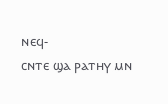ⲛⲉϥ-
ⲥⲛⲧⲉ ϣⲁ ⲣⲁⲧⲏⲩ ⲙⲛ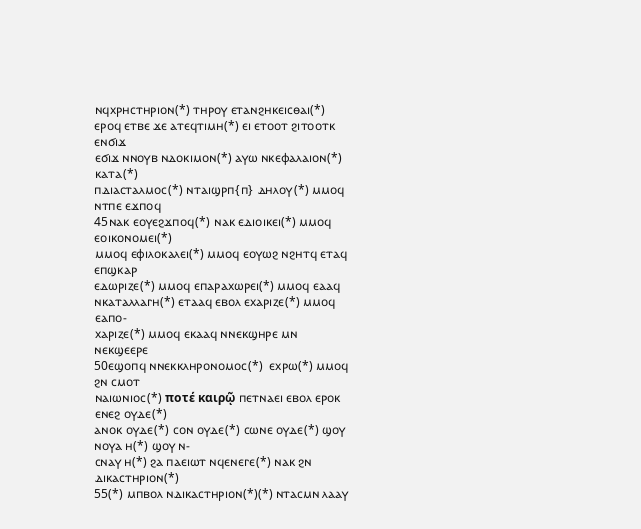ⲛϥⲭⲣⲏⲥⲧⲏⲣⲓⲟⲛ(*) ⲧⲏⲣⲟⲩ ⲉⲧⲁⲛϩⲏⲕⲉⲓⲥⲑⲁⲓ(*)
ⲉⲣⲟϥ ⲉⲧⲃⲉ ϫⲉ ⲁⲧⲉϥⲧⲓⲙⲏ(*) ⲉⲓ ⲉⲧⲟⲟⲧ ϩⲓⲧⲟⲟⲧⲕ ⲉⲛϭⲓϫ
ⲉϭⲓϫ ⲛⲛⲟⲩⲃ ⲛⲇⲟⲕⲓⲙⲟⲛ(*) ⲁⲩⲱ ⲛⲕⲉⲫⲁⲗⲁⲓⲟⲛ(*) ⲕⲁⲧⲁ(*)
ⲡⲇⲓⲁⲥⲧⲁⲗⲙⲟⲥ(*) ⲛⲧⲁⲓϣⲣⲡ{ⲡ} ⲇⲏⲗⲟⲩ(*) ⲙⲙⲟϥ ⲛⲧⲡⲉ ⲉϫⲡⲟϥ
45ⲛⲁⲕ ⲉⲟⲩⲉϩϫⲡⲟϥ(*) ⲛⲁⲕ ⲉⲇⲓⲟⲓⲕⲉⲓ(*) ⲙⲙⲟϥ ⲉⲟⲓⲕⲟⲛⲟⲙⲉⲓ(*)
ⲙⲙⲟϥ ⲉⲫⲓⲗⲟⲕⲁⲗⲉⲓ(*) ⲙⲙⲟϥ ⲉⲟⲩⲱϩ ⲛϩⲏⲧϥ ⲉⲧⲁϥ ⲉⲡϣⲕⲁⲣ
ⲉⲇⲱⲣⲓⲍⲉ(*) ⲙⲙⲟϥ ⲉⲡⲁⲣⲁⲭⲱⲣⲉⲓ(*) ⲙⲙⲟϥ ⲉⲁⲁϥ
ⲛⲕⲁⲧⲁⲗⲗⲁⲅⲏ(*) ⲉⲧⲁⲁϥ ⲉⲃⲟⲗ ⲉⲭⲁⲣⲓⲍⲉ(*) ⲙⲙⲟϥ ⲉⲁⲡⲟ-
ⲭⲁⲣⲓⲍⲉ(*) ⲙⲙⲟϥ ⲉⲕⲁⲁϥ ⲛⲛⲉⲕϣⲏⲣⲉ ⲙⲛ ⲛⲉⲕϣⲉⲉⲣⲉ
50ⲉϣⲟⲡϥ ⲛⲛⲉⲕⲕⲗⲏⲣⲟⲛⲟⲙⲟⲥ(*)  ⲉⲭⲣⲱ(*) ⲙⲙⲟϥ ϩⲛ ⲥⲙⲟⲧ
ⲛⲁⲓⲱⲛⲓⲟⲥ(*) ποτέ καιρῷ ⲡⲉⲧⲛⲁⲉⲓ ⲉⲃⲟⲗ ⲉⲣⲟⲕ ⲉⲛⲉϩ ⲟⲩⲇⲉ(*)
ⲁⲛⲟⲕ ⲟⲩⲇⲉ(*) ⲥⲟⲛ ⲟⲩⲇⲉ(*) ⲥⲱⲛⲉ ⲟⲩⲇⲉ(*) ϣⲟⲩ ⲛⲟⲩⲁ ⲏ(*) ϣⲟⲩ ⲛ-
ⲥⲛⲁⲩ ⲏ(*) ϩⲁ ⲡⲁⲉⲓⲱⲧ ⲛϥⲉⲛⲉⲅⲉ(*) ⲛⲁⲕ ϩⲛ ⲇⲓⲕⲁⲥⲧⲏⲣⲓⲟⲛ(*)
55(*) ⲙⲡⲃⲟⲗ ⲛⲇⲓⲕⲁⲥⲧⲏⲣⲓⲟⲛ(*)(*) ⲛⲧⲁⲥⲙⲛ ⲗⲁⲁⲩ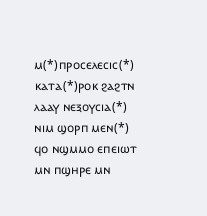ⲙ(*)ⲡⲣⲟⲥⲉⲗⲉⲥⲓⲥ(*)
ⲕⲁⲧⲁ(*)ⲣⲟⲕ ϩⲁϩⲧⲛ ⲗⲁⲁⲩ ⲛⲉⲝⲟⲩⲥⲓⲁ(*) ⲛⲓⲙ ϣⲟⲣⲡ ⲙⲉⲛ(*)
ϥⲟ ⲛϣⲙⲙⲟ ⲉⲡⲉⲓⲱⲧ ⲙⲛ ⲡϣⲏⲣⲉ ⲙⲛ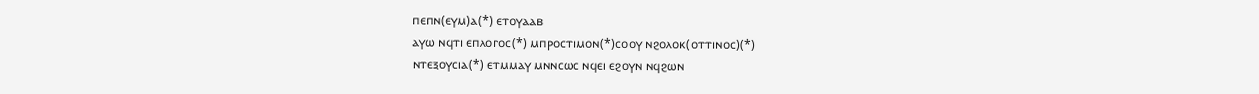ⲡⲉⲡⲛ(ⲉⲩⲙ)ⲁ(*) ⲉⲧⲟⲩⲁⲁⲃ
ⲁⲩⲱ ⲛϥⲧⲓ ⲉⲡⲗⲟⲅⲟⲥ(*) ⲙⲡⲣⲟⲥⲧⲓⲙⲟⲛ(*)ⲥⲟⲟⲩ ⲛϩⲟⲗⲟⲕ(ⲟⲧⲧⲓⲛⲟⲥ)(*)
ⲛⲧⲉⲝⲟⲩⲥⲓⲁ(*) ⲉⲧⲙⲙⲁⲩ ⲙⲛⲛⲥⲱⲥ ⲛϥⲉⲓ ⲉϩⲟⲩⲛ ⲛϥϩⲱⲛ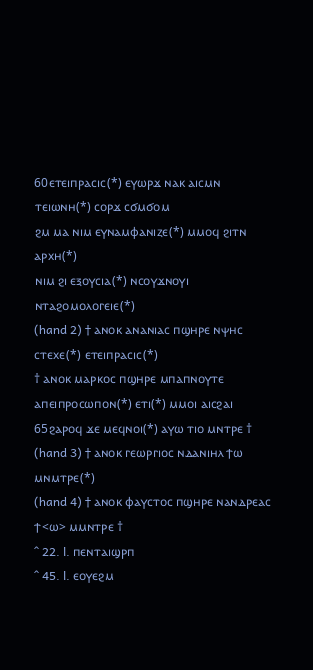60ⲉⲧⲉⲓⲡⲣⲁⲥⲓⲥ(*) ⲉⲩⲱⲣϫ ⲛⲁⲕ ⲁⲓⲥⲙⲛ ⲧⲉⲓⲱⲛⲏ(*) ⲥⲟⲣϫ ⲥϭⲙϭⲟⲙ
ϩⲙ ⲙⲁ ⲛⲓⲙ ⲉⲩⲛⲁⲙⲫⲁⲛⲓⲍⲉ(*) ⲙⲙⲟϥ ϩⲓⲧⲛ ⲁⲣⲭⲏ(*)
ⲛⲓⲙ ϩⲓ ⲉⲝⲟⲩⲥⲓⲁ(*) ⲛⲥⲟⲩϫⲛⲟⲩⲓ ⲛⲧⲁϩⲟⲙⲟⲗⲟⲅⲉⲓⲉ(*)
(hand 2) † ⲁⲛⲟⲕ ⲁⲛⲁⲛⲓⲁⲥ ⲡϣⲏⲣⲉ ⲛⲯⲏⲥ ⲥⲧⲉⲭⲉ(*) ⲉⲧⲉⲓⲡⲣⲁⲥⲓⲥ(*)
† ⲁⲛⲟⲕ ⲙⲁⲣⲕⲟⲥ ⲡϣⲏⲣⲉ ⲙⲡⲁⲡⲛⲟⲩⲧⲉ ⲁⲡⲉⲓⲡⲣⲟⲥⲱⲡⲟⲛ(*) ⲉⲧⲓ(*) ⲙⲙⲟⲓ ⲁⲓⲥϩⲁⲓ
65ϩⲁⲣⲟϥ ϫⲉ ⲙⲉϥⲛⲟⲓ(*) ⲁⲩⲱ ⲧⲓⲟ ⲙⲛⲧⲣⲉ †
(hand 3) † ⲁⲛⲟⲕ ⲅⲉⲱⲣⲅⲓⲟⲥ ⲛⲇⲁⲛⲓⲏⲗ ϯⲱ ⲙⲛⲙⲧⲣⲉ(*)
(hand 4) † ⲁⲛⲟⲕ ⲫⲁⲩⲥⲧⲟⲥ ⲡϣⲏⲣⲉ ⲛⲁⲛⲇⲣⲉⲁⲥ ϯ<ⲱ> ⲙⲙⲛⲧⲣⲉ †
^ 22. l. ⲡⲉⲛⲧⲁⲓϣⲣⲡ
^ 45. l. ⲉⲟⲩⲉϩⲙ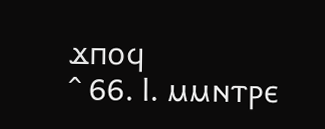ϫⲡⲟϥ
^ 66. l. ⲙⲙⲛⲧⲣⲉ